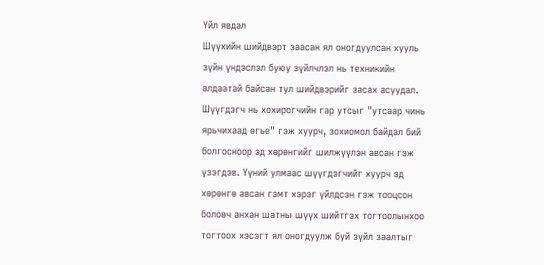Үйл явдал
Шүүхийн шийдвэрт заасан ял оногдуулсан хууль зүйн үндэслэл буюу зүйлчлэл нь техникийн алдаатай байсан тул шийдвэрийг засах асуудал. Шүүгдэгч нь хохирогчийн гар утсыг "утсаар чинь ярьчихаад өгье" гэж хуурч, зохиомол байдал бий болгосноор эд хөрөнгийг шилжүүлэн авсан гэж үзэгдэв. Үүний улмаас шүүгдэгчийг хуурч эд хөрөнгө авсан гэмт хэрэг үйлдсэн гэж тооцсон боловч анхан шатны шүүх шийтгэх тогтоолынхоо тогтоох хэсэгт ял оногдуулж буй зүйл заалтыг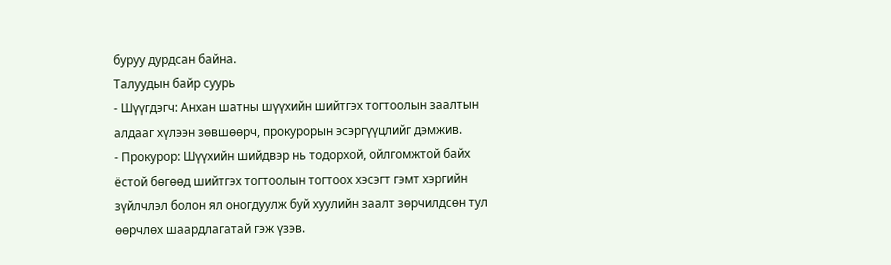буруу дурдсан байна.
Талуудын байр суурь
- Шүүгдэгч: Анхан шатны шүүхийн шийтгэх тогтоолын заалтын алдааг хүлээн зөвшөөрч, прокурорын эсэргүүцлийг дэмжив.
- Прокурор: Шүүхийн шийдвэр нь тодорхой, ойлгомжтой байх ёстой бөгөөд шийтгэх тогтоолын тогтоох хэсэгт гэмт хэргийн зүйлчлэл болон ял оногдуулж буй хуулийн заалт зөрчилдсөн тул өөрчлөх шаардлагатай гэж үзэв.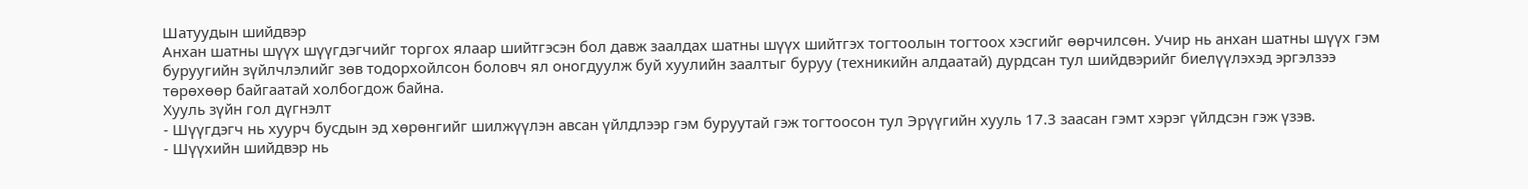Шатуудын шийдвэр
Анхан шатны шүүх шүүгдэгчийг торгох ялаар шийтгэсэн бол давж заалдах шатны шүүх шийтгэх тогтоолын тогтоох хэсгийг өөрчилсөн. Учир нь анхан шатны шүүх гэм буруугийн зүйлчлэлийг зөв тодорхойлсон боловч ял оногдуулж буй хуулийн заалтыг буруу (техникийн алдаатай) дурдсан тул шийдвэрийг биелүүлэхэд эргэлзээ төрөхөөр байгаатай холбогдож байна.
Хууль зүйн гол дүгнэлт
- Шүүгдэгч нь хуурч бусдын эд хөрөнгийг шилжүүлэн авсан үйлдлээр гэм буруутай гэж тогтоосон тул Эрүүгийн хууль 17.3 заасан гэмт хэрэг үйлдсэн гэж үзэв.
- Шүүхийн шийдвэр нь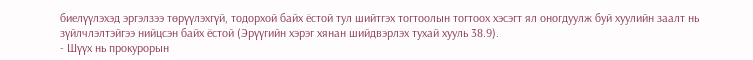биелүүлэхэд эргэлзээ төрүүлэхгүй, тодорхой байх ёстой тул шийтгэх тогтоолын тогтоох хэсэгт ял оногдуулж буй хуулийн заалт нь зүйлчлэлтэйгээ нийцсэн байх ёстой (Эрүүгийн хэрэг хянан шийдвэрлэх тухай хууль 38.9).
- Шүүх нь прокурорын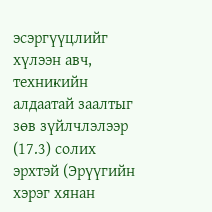эсэргүүцлийг хүлээн авч, техникийн алдаатай заалтыг зөв зүйлчлэлээр (17.3) солих эрхтэй (Эрүүгийн хэрэг хянан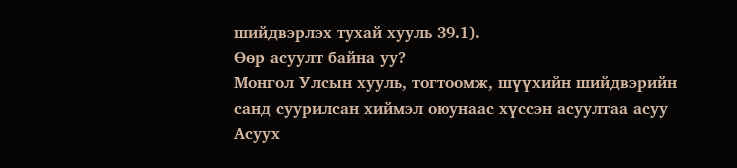шийдвэрлэх тухай хууль 39.1).
Өөр асуулт байна уу?
Монгол Улсын хууль, тогтоомж, шүүхийн шийдвэрийн санд суурилсан хиймэл оюунаас хүссэн асуултаа асуу
Асуух